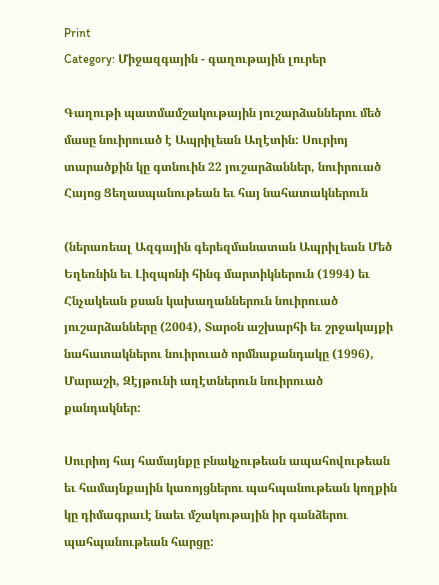Print
Category: Միջազգային - գաղութային լուրեր

Գաղութի պատմամշակութային յուշարձաններու մեծ մասը նուիրուած է Ապրիլեան Աղէտին: Սուրիոյ տարածքին կը գտնուին 22 յուշարձաններ, նուիրուած Հայոց Ցեղասպանութեան եւ հայ նահատակներուն

(ներառեալ Ազգային գերեզմանատան Ապրիլեան Մեծ Եղեռնին եւ Լիզպոնի հինգ մարտիկներուն (1994) եւ Հնչակեան քսան կախաղաններուն նուիրուած յուշարձանները (2004), Տարօն աշխարհի եւ շրջակայքի նահատակներու նուիրուած որմնաքանդակը (1996), Մարաշի, Զէյթունի աղէտներուն նուիրուած քանդակներ:

Սուրիոյ հայ համայնքը բնակչութեան ապահովութեան եւ համայնքային կառոյցներու պահպանութեան կողքին կը դիմագրաւէ նաեւ մշակութային իր գանձերու պահպանութեան հարցը: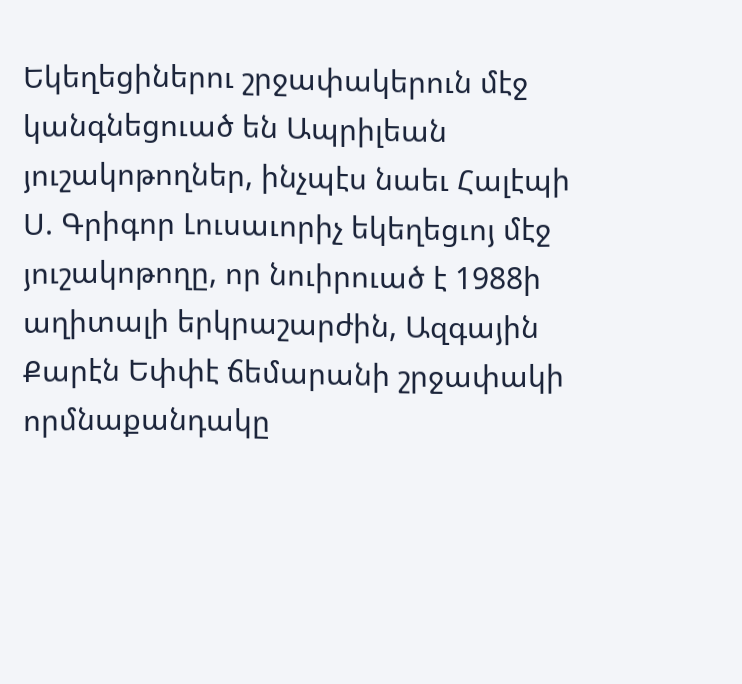Եկեղեցիներու շրջափակերուն մէջ  կանգնեցուած են Ապրիլեան յուշակոթողներ, ինչպէս նաեւ Հալէպի Ս. Գրիգոր Լուսաւորիչ եկեղեցւոյ մէջ յուշակոթողը, որ նուիրուած է 1988ի աղիտալի երկրաշարժին, Ազգային Քարէն Եփփէ ճեմարանի շրջափակի որմնաքանդակը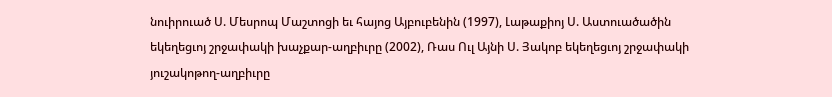նուիրուած Ս. Մեսրոպ Մաշտոցի եւ հայոց Այբուբենին (1997), Լաթաքիոյ Ս. Աստուածածին եկեղեցւոյ շրջափակի խաչքար-աղբիւրը (2002), Ռաս Ուլ Այնի Ս. Յակոբ եկեղեցւոյ շրջափակի յուշակոթող-աղբիւրը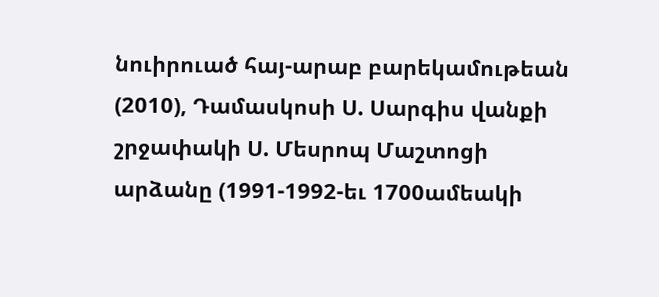նուիրուած հայ-արաբ բարեկամութեան (2010), Դամասկոսի Ս. Սարգիս վանքի շրջափակի Ս. Մեսրոպ Մաշտոցի արձանը (1991-1992-եւ 1700ամեակի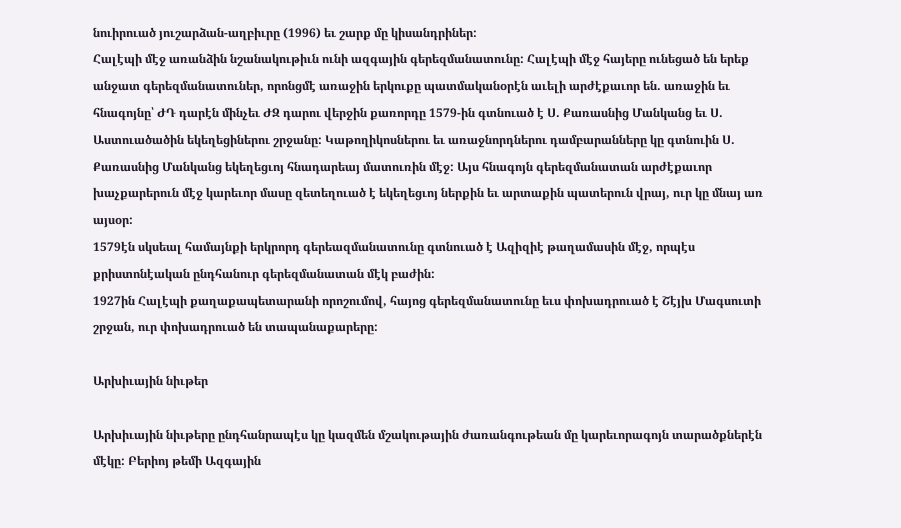նուիրուած յուշարձան-աղբիւրը (1996) եւ շարք մը կիսանդրիներ:
Հալէպի մէջ առանձին նշանակութիւն ունի ազգային գերեզմանատունը: Հալէպի մէջ հայերը ունեցած են երեք անջատ գերեզմանատուներ, որոնցմէ առաջին երկուքը պատմականօրէն աւելի արժէքաւոր են. առաջին եւ հնագոյնը՝ ԺԴ դարէն մինչեւ ԺԶ դարու վերջին քառորդը 1579-ին գտնուած է Ս. Քառասնից Մանկանց եւ Ս. Աստուածածին եկեղեցիներու շրջանը: Կաթողիկոսներու եւ առաջնորդներու դամբարանները կը գտնուին Ս. Քառասնից Մանկանց եկեղեցւոյ հնադարեայ մատուռին մէջ: Այս հնագոյն գերեզմանատան արժէքաւոր խաչքարերուն մէջ կարեւոր մասը զետեղուած է եկեղեցւոյ ներքին եւ արտաքին պատերուն վրայ, ուր կը մնայ առ այսօր:
1579էն սկսեալ համայնքի երկրորդ գերեազմանատունը գտնուած է Ազիզիէ թաղամասին մէջ, որպէս քրիստոնէական ընդհանուր գերեզմանատան մէկ բաժին:
1927ին Հալէպի քաղաքապետարանի որոշումով, հայոց գերեզմանատունը եւս փոխադրուած է Շէյխ Մագսուտի շրջան, ուր փոխադրուած են տապանաքարերը:

Արխիւային նիւթեր

Արխիւային նիւթերը ընդհանրապէս կը կազմեն մշակութային ժառանգութեան մը կարեւորագոյն տարածքներէն մէկը: Բերիոյ թեմի Ազգային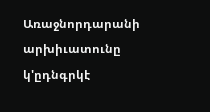Առաջնորդարանի արխիւատունը կ'ըդնգրկէ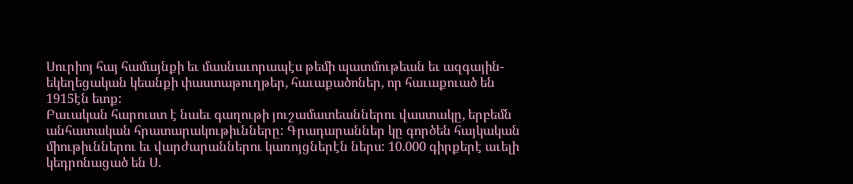Սուրիոյ հայ համայնքի եւ մասնաւորապէս թեմի պատմութեան եւ ազգային-եկեղեցական կեանքի փաստաթուղթեր, հաւաքածոներ, որ հաւաքուած են 1915էն ետք:
Բաւական հարուստ է նաեւ գաղութի յուշամատեաններու վաստակը, երբեմն անհատական հրատարակութիւնները: Գրադարաններ կը գործեն հայկական միութիւններու եւ վարժարաններու կառոյցներէն ներս: 10.000 գիրքերէ աւելի կեդրոնացած են Ս.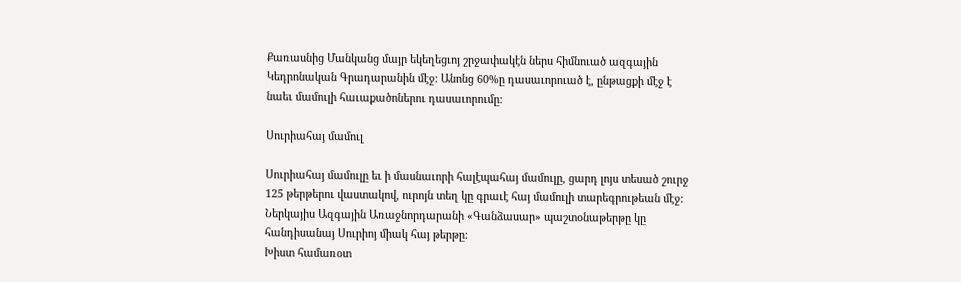Քառասնից Մանկանց մայր եկեղեցւոյ շրջափակէն ներս հիմնուած ազգային Կեդրոնական Գրադարանին մէջ: Անոնց 60%ը դասաւորուած է, ընթացքի մէջ է նաեւ մամուլի հաւաքածոներու դասաւորումը:

Սուրիահայ մամուլ

Սուրիահայ մամուլը եւ ի մասնաւորի հալէպահայ մամուլը, ցարդ լոյս տեսած շուրջ 125 թերթերու վաստակով, ուրոյն տեղ կը գրաւէ հայ մամուլի տարեգրութեան մէջ: Ներկայիս Ազգային Առաջնորդարանի «Գանձասար» պաշտօնաթերթը կը հանդիսանայ Սուրիոյ միակ հայ թերթը:
Խիստ համառօտ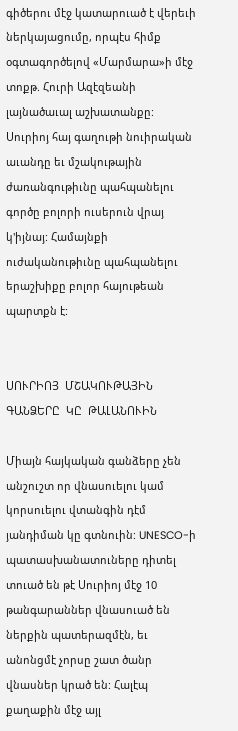գիծերու մէջ կատարուած է վերեւի ներկայացումը, որպէս հիմք օգտագործելով «Մարմարա»ի մէջ տոքթ. Հուրի Ազէզեանի լայնածաւալ աշխատանքը:
Սուրիոյ հայ գաղութի նուիրական աւանդը եւ մշակութային ժառանգութիւնը պահպանելու գործը բոլորի ուսերուն վրայ կ'իյնայ: Համայնքի ուժականութիւնը պահպանելու երաշխիքը բոլոր հայութեան պարտքն է:


ՍՈՒՐԻՈՅ  ՄՇԱԿՈՒԹԱՅԻՆ
ԳԱՆՁԵՐԸ  ԿԸ  ԹԱԼԱՆՈՒԻՆ

Միայն հայկական գանձերը չեն անշուշտ որ վնասուելու կամ կորսուելու վտանգին դէմ յանդիման կը գտնուին: UNESCO-ի պատասխանատուները դիտել տուած են թէ Սուրիոյ մէջ 10 թանգարաններ վնասուած են ներքին պատերազմէն, եւ անոնցմէ չորսը շատ ծանր վնասներ կրած են: Հալէպ քաղաքին մէջ այլ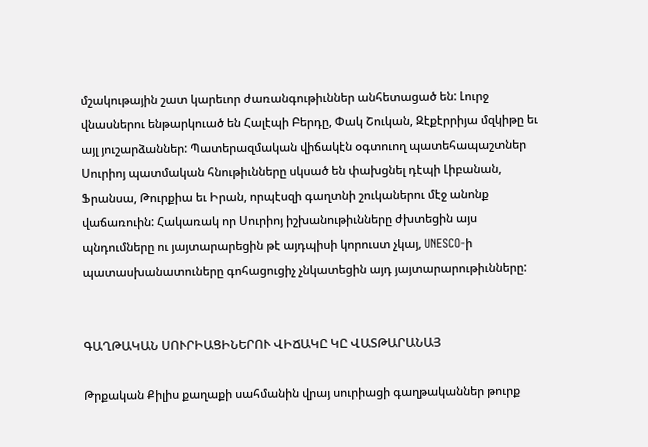մշակութային շատ կարեւոր ժառանգութիւններ անհետացած են: Լուրջ վնասներու ենթարկուած են Հալէպի Բերդը, Փակ Շուկան, Զէքէրրիյա մզկիթը եւ այլ յուշարձաններ: Պատերազմական վիճակէն օգտուող պատեհապաշտներ Սուրիոյ պատմական հնութիւնները սկսած են փախցնել դէպի Լիբանան, Ֆրանսա, Թուրքիա եւ Իրան, որպէսզի գաղտնի շուկաներու մէջ անոնք վաճառուին: Հակառակ որ Սուրիոյ իշխանութիւնները ժխտեցին այս պնդումները ու յայտարարեցին թէ այդպիսի կորուստ չկայ, UNESCO-ի պատասխանատուները գոհացուցիչ չնկատեցին այդ յայտարարութիւնները:


ԳԱՂԹԱԿԱՆ ՍՈՒՐԻԱՑԻՆԵՐՈՒ ՎԻՃԱԿԸ ԿԸ ՎԱՏԹԱՐԱՆԱՅ

Թրքական Քիլիս քաղաքի սահմանին վրայ սուրիացի գաղթականներ թուրք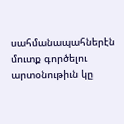սահմանապահներէն մուտք գործելու արտօնութիւն կը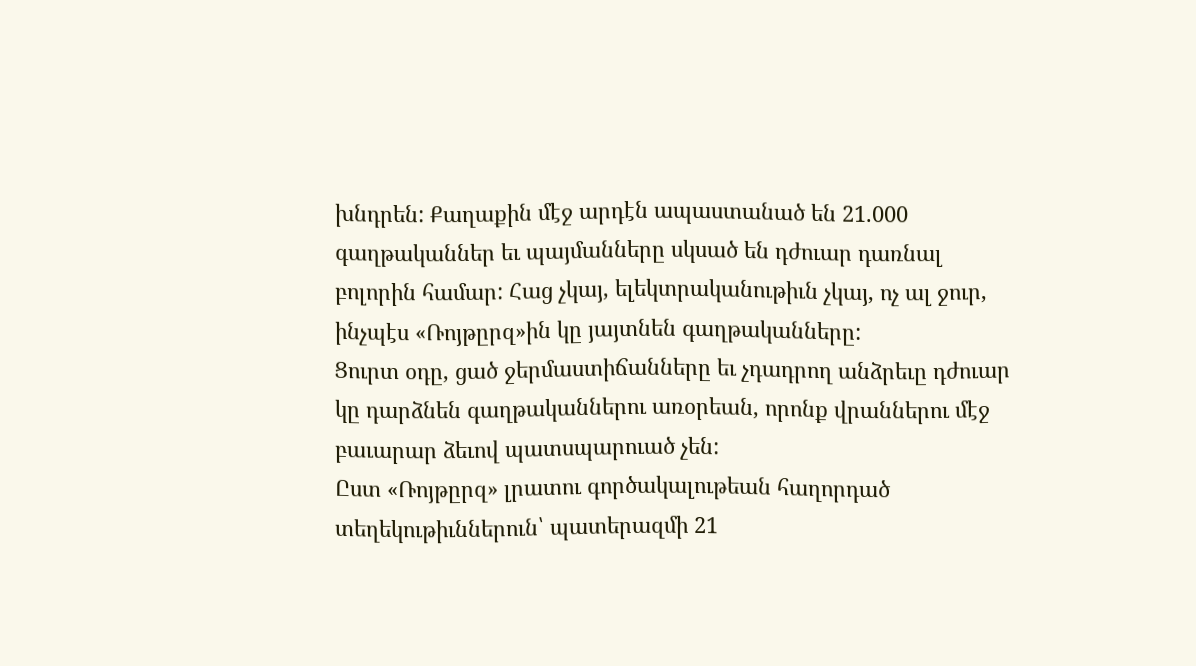խնդրեն: Քաղաքին մէջ արդէն ապաստանած են 21.000 գաղթականներ եւ պայմանները սկսած են դժուար դառնալ բոլորին համար: Հաց չկայ, ելեկտրականութիւն չկայ, ոչ ալ ջուր, ինչպէս «Ռոյթըրզ»ին կը յայտնեն գաղթականները:
Ցուրտ օդը, ցած ջերմաստիճանները եւ չդադրող անձրեւը դժուար կը դարձնեն գաղթականներու առօրեան, որոնք վրաններու մէջ բաւարար ձեւով պատսպարուած չեն:
Ըստ «Ռոյթըրզ» լրատու գործակալութեան հաղորդած տեղեկութիւններուն՝ պատերազմի 21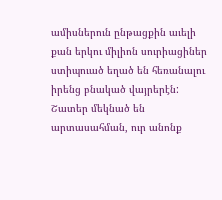ամիսներուն ընթացքին աւելի քան երկու միլիոն սուրիացիներ ստիպուած եղած են հեռանալու իրենց բնակած վայրերէն: Շատեր մեկնած են արտասահման, ուր անոնք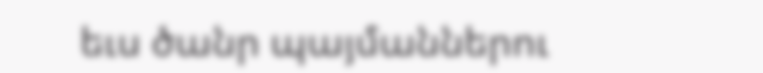եւս ծանր պայմաններու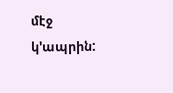մէջ կ'ապրին: